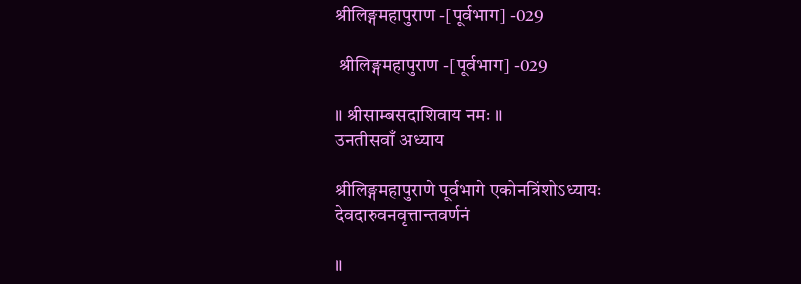श्रीलिङ्गमहापुराण -[पूर्वभाग] -029

 श्रीलिङ्गमहापुराण -[पूर्वभाग] -029

॥ श्रीसाम्बसदाशिवाय नमः ॥
उनतीसवाँ अध्याय

श्रीलिङ्गमहापुराणे पूर्वभागे एकोनत्रिंशोऽध्यायः
देवदारुवनवृत्तान्तवर्णनं

॥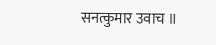सनत्कुमार उवाच ॥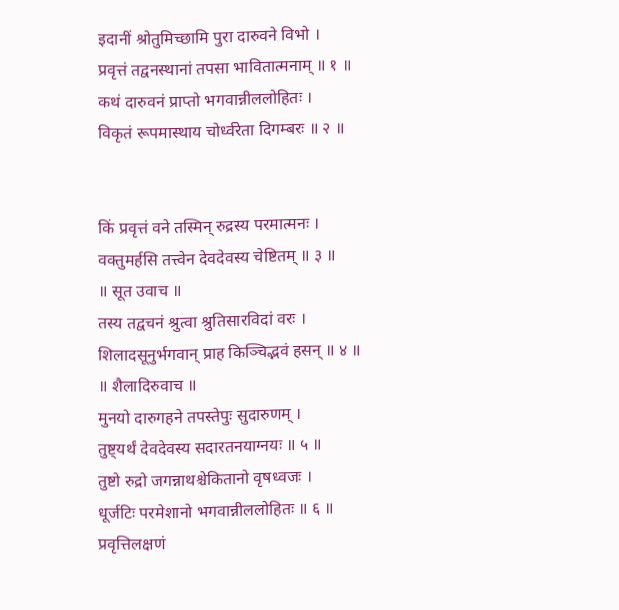इदानीं श्रोतुमिच्छामि पुरा दारुवने विभो ।
प्रवृत्तं तद्वनस्थानां तपसा भावितात्मनाम् ॥ १ ॥
कथं दारुवनं प्राप्तो भगवान्नीललोहितः ।
विकृतं रूपमास्थाय चोर्ध्वरेता दिगम्बरः ॥ २ ॥


किं प्रवृत्तं वने तस्मिन् रुद्रस्य परमात्मनः ।
वक्तुमर्हसि तत्त्वेन देवदेवस्य चेष्टितम् ॥ ३ ॥
॥ सूत उवाच ॥
तस्य तद्वचनं श्रुत्वा श्रुतिसारविदां वरः ।
शिलादसूनुर्भगवान् प्राह किञ्चिद्भवं हसन् ॥ ४ ॥
॥ शैलादिरुवाच ॥
मुनयो दारुगहने तपस्तेपुः सुदारुणम् ।
तुष्ट्यर्थं देवदेवस्य सदारतनयाग्नयः ॥ ५ ॥
तुष्टो रुद्रो जगन्नाथश्चेकितानो वृषध्वजः ।
धूर्जटिः परमेशानो भगवान्नीललोहितः ॥ ६ ॥
प्रवृत्तिलक्षणं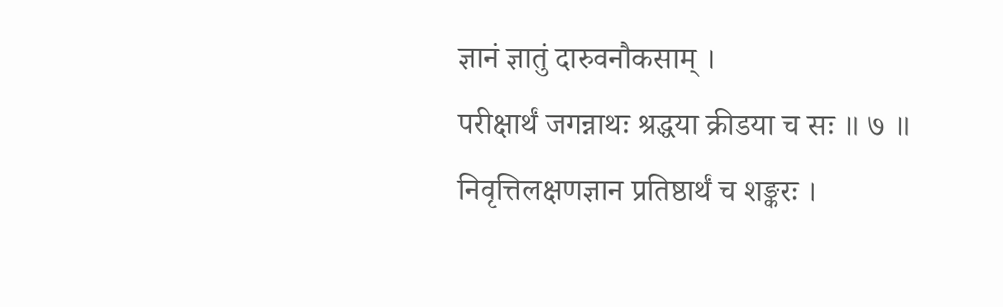ज्ञानं ज्ञातुं दारुवनौकसाम् ।
परीक्षार्थं जगन्नाथः श्रद्धया क्रीडया च सः ॥ ७ ॥
निवृत्तिलक्षणज्ञान प्रतिष्ठार्थं च शङ्करः ।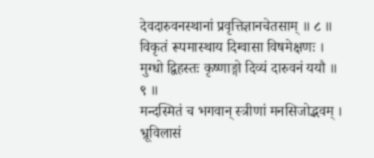देवदारुवनस्थानां प्रवृत्तिज्ञानचेतसाम् ॥ ८ ॥
विकृतं रूपमास्थाय दिग्वासा विषमेक्षणः ।
मुग्धो द्विहस्तः कृष्णाङ्गो दिव्यं दारुवनं ययौ ॥ ९ ॥
मन्दस्मितं च भगवान् स्त्रीणां मनसिजोद्भवम् ।
भ्रूविलासं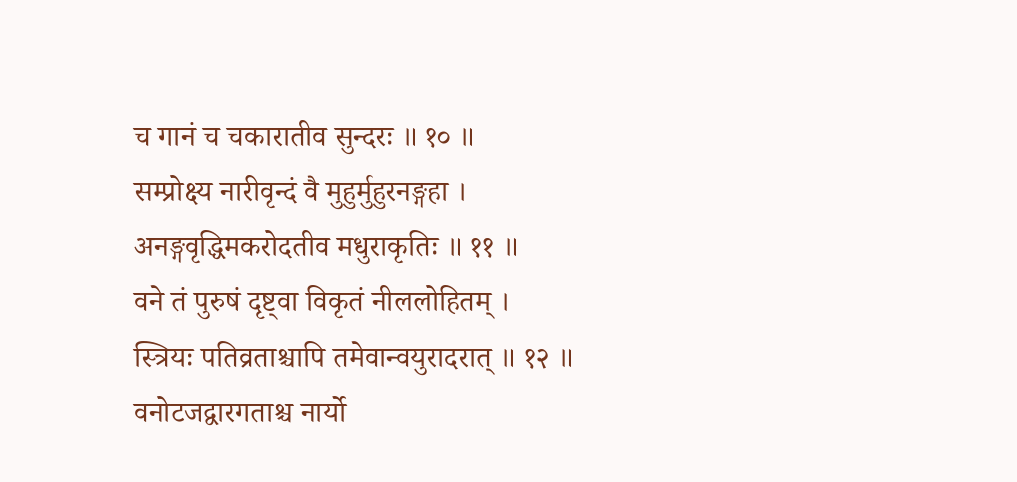च गानं च चकारातीव सुन्दरः ॥ १० ॥
सम्प्रोक्ष्य नारीवृन्दं वै मुहुर्मुहुरनङ्गहा ।
अनङ्गवृद्धिमकरोदतीव मधुराकृतिः ॥ ११ ॥
वने तं पुरुषं दृष्ट्वा विकृतं नीललोहितम् ।
स्त्रियः पतिव्रताश्चापि तमेवान्वयुरादरात् ॥ १२ ॥
वनोटजद्वारगताश्च नार्यो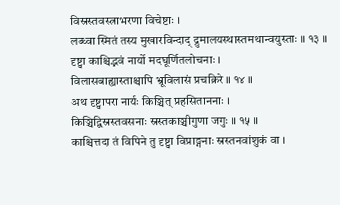विस्रस्तवस्त्राभरणा विचेष्टाः ।
लब्ध्वा स्मितं तस्य मुखारविन्दाद् द्रुमालयस्थास्तमथान्वयुस्ताः ॥ १३ ॥
दृष्ट्वा काश्चिद्भवं नार्यो मदघूर्णितलोचनाः ।
विलासबाह्यास्ताश्चापि भ्रूविलासं प्रचक्रिरे ॥ १४ ॥
अथ दृष्ट्वापरा नार्यः किञ्चित् प्रहसिताननाः ।
किञ्चिद्विस्रस्तवसनाः स्रस्तकाञ्चीगुणा जगुः ॥ १५ ॥
काश्चित्तदा तं विपिने तु दृष्ट्वा विप्राङ्गनाः स्रस्तनवांशुकं वा ।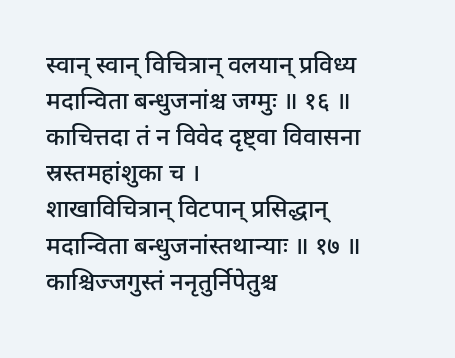स्वान् स्वान् विचित्रान् वलयान् प्रविध्य मदान्विता बन्धुजनांश्च जग्मुः ॥ १६ ॥
काचित्तदा तं न विवेद दृष्ट्वा विवासना स्रस्तमहांशुका च ।
शाखाविचित्रान् विटपान् प्रसिद्धान् मदान्विता बन्धुजनांस्तथान्याः ॥ १७ ॥
काश्चिज्जगुस्तं ननृतुर्निपेतुश्च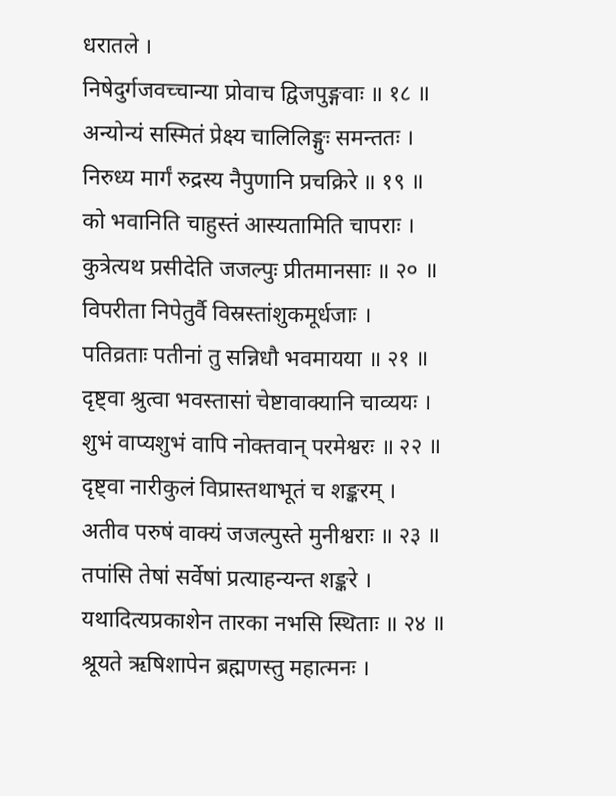धरातले ।
निषेदुर्गजवच्चान्या प्रोवाच द्विजपुङ्गवाः ॥ १८ ॥
अन्योन्यं सस्मितं प्रेक्ष्य चालिलिङ्गुः समन्ततः ।
निरुध्य मार्गं रुद्रस्य नैपुणानि प्रचक्रिरे ॥ १९ ॥
को भवानिति चाहुस्तं आस्यतामिति चापराः ।
कुत्रेत्यथ प्रसीदेति जजल्पुः प्रीतमानसाः ॥ २० ॥
विपरीता निपेतुर्वै विस्रस्तांशुकमूर्धजाः ।
पतिव्रताः पतीनां तु सन्निधौ भवमायया ॥ २१ ॥
दृष्ट्वा श्रुत्वा भवस्तासां चेष्टावाक्यानि चाव्ययः ।
शुभं वाप्यशुभं वापि नोक्तवान् परमेश्वरः ॥ २२ ॥
दृष्ट्वा नारीकुलं विप्रास्तथाभूतं च शङ्करम् ।
अतीव परुषं वाक्यं जजल्पुस्ते मुनीश्वराः ॥ २३ ॥
तपांसि तेषां सर्वेषां प्रत्याहन्यन्त शङ्करे ।
यथादित्यप्रकाशेन तारका नभसि स्थिताः ॥ २४ ॥
श्रूयते ऋषिशापेन ब्रह्मणस्तु महात्मनः ।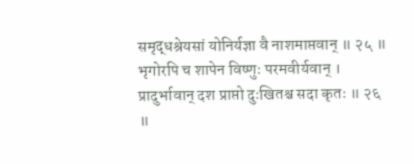समृद्धश्रेयसां योनिर्यज्ञा वै नाशमाप्तवान् ॥ २५ ॥
भृगोरपि च शापेन विष्णुः परमवीर्यवान् ।
प्रादुर्भावान् दश प्राप्तो दुःखितश्च सदा कृतः ॥ २६ ॥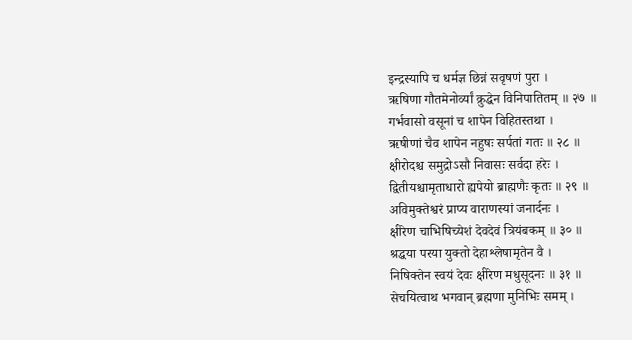इन्द्रस्यापि च धर्मज्ञ छिन्नं सवृषणं पुरा ।
ऋषिणा गौतमेनोर्व्यां क्रुद्धेन विनिपातितम् ॥ २७ ॥
गर्भवासो वसूनां च शापेन विहितस्तथा ।
ऋषीणां चैव शापेन नहुषः सर्पतां गतः ॥ २८ ॥
क्षीरोदश्च समुद्रोऽसौ निवासः सर्वदा हरेः ।
द्वितीयश्चामृताधारो ह्यपेयो ब्राह्मणैः कृतः ॥ २९ ॥
अविमुक्तेश्वरं प्राप्य वाराणस्यां जनार्दनः ।
क्षीरेण चाभिषिच्येशं देवदेवं त्रियंबकम् ॥ ३० ॥
श्रद्धया परया युक्तो देहाश्लेषामृतेन वै ।
निषिक्तेन स्वयं देवः क्षीरेण मधुसूदनः ॥ ३१ ॥
सेचयित्वाथ भगवान् ब्रह्मणा मुनिभिः समम् ।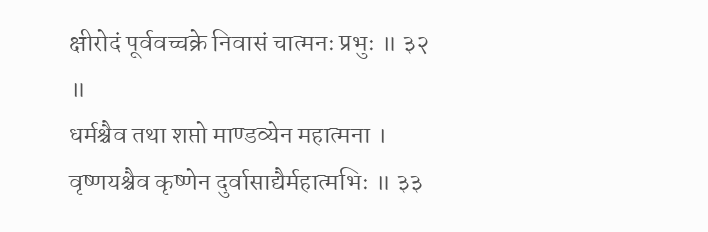क्षीरोदं पूर्ववच्चक्रे निवासं चात्मनः प्रभुः ॥ ३२ ॥
धर्मश्चैव तथा शप्तो माण्डव्येन महात्मना ।
वृष्णयश्चैव कृष्णेन दुर्वासाद्यैर्महात्मभिः ॥ ३३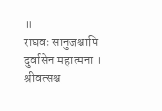॥
राघवः सानुजश्चापि दुर्वासेन महात्मना ।
श्रीवत्सश्च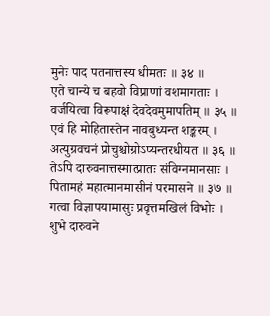मुनेः पाद पतनात्तस्य धीमतः ॥ ३४ ॥
एते चान्ये च बहवो विप्राणां वशमागताः ।
वर्जयित्वा विरूपाक्षं देवदेवमुमापतिम् ॥ ३५ ॥
एवं हि मोहितास्तेन नावबुध्यन्त शङ्करम् ।
अत्युग्रवचनं प्रोचुश्चोग्रोऽप्यन्तरधीयत ॥ ३६ ॥
तेऽपि दारुवनात्तस्मात्प्रातः संविग्नमानसाः ।
पितामहं महात्मानमासीनं परमासने ॥ ३७ ॥
गत्वा विज्ञापयामासुः प्रवृत्तमखिलं विभोः ।
शुभे दारुवने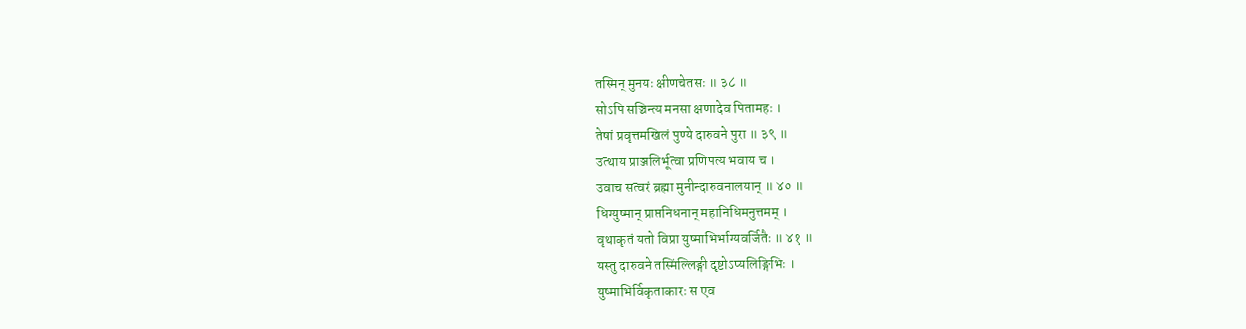तस्मिन् मुनयः क्षीणचेतसः ॥ ३८ ॥
सोऽपि सञ्चिन्त्य मनसा क्षणादेव पितामहः ।
तेषां प्रवृत्तमखिलं पुण्ये दारुवने पुरा ॥ ३९ ॥
उत्थाय प्राञ्जलिर्भूत्वा प्रणिपत्य भवाय च ।
उवाच सत्वरं ब्रह्मा मुनीन्दारुवनालयान् ॥ ४० ॥
धिग्युष्मान् प्राप्तनिधनान् महानिधिमनुत्तमम् ।
वृथाकृतं यतो विप्रा युष्माभिर्भाग्यवर्जितैः ॥ ४१ ॥
यस्तु दारुवने तस्मिंल्लिङ्गी दृष्टोऽप्यलिङ्गिभिः ।
युष्माभिर्विकृताकारः स एव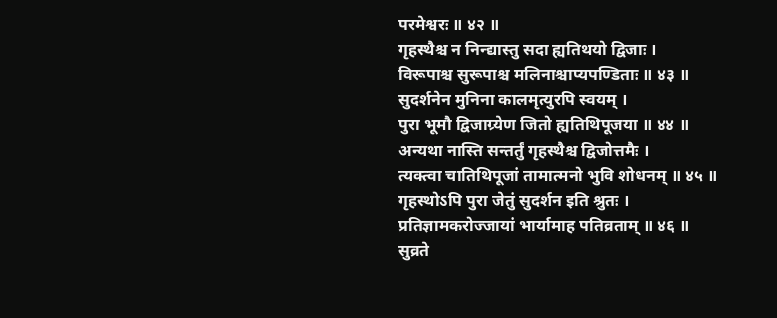परमेश्वरः ॥ ४२ ॥
गृहस्थैश्च न निन्द्यास्तु सदा ह्यतिथयो द्विजाः ।
विरूपाश्च सुरूपाश्च मलिनाश्चाप्यपण्डिताः ॥ ४३ ॥
सुदर्शनेन मुनिना कालमृत्युरपि स्वयम् ।
पुरा भूमौ द्विजाग्र्येण जितो ह्यतिथिपूजया ॥ ४४ ॥
अन्यथा नास्ति सन्तर्तुं गृहस्थैश्च द्विजोत्तमैः ।
त्यक्त्वा चातिथिपूजां तामात्मनो भुवि शोधनम् ॥ ४५ ॥
गृहस्थोऽपि पुरा जेतुं सुदर्शन इति श्रुतः ।
प्रतिज्ञामकरोज्जायां भार्यामाह पतिव्रताम् ॥ ४६ ॥
सुव्रते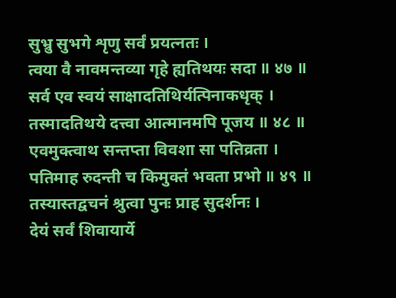सुभ्रु सुभगे शृणु सर्वं प्रयत्नतः ।
त्वया वै नावमन्तव्या गृहे ह्यतिथयः सदा ॥ ४७ ॥
सर्व एव स्वयं साक्षादतिथिर्यत्पिनाकधृक् ।
तस्मादतिथये दत्त्वा आत्मानमपि पूजय ॥ ४८ ॥
एवमुक्त्वाथ सन्तप्ता विवशा सा पतिव्रता ।
पतिमाह रुदन्ती च किमुक्तं भवता प्रभो ॥ ४९ ॥
तस्यास्तद्वचनं श्रुत्वा पुनः प्राह सुदर्शनः ।
देयं सर्वं शिवायार्ये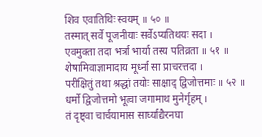शिव एवातिथिः स्वयम् ॥ ५० ॥
तस्मात् सर्वे पूजनीयाः सर्वेऽप्यतिथयः सदा ।
एवमुक्ता तदा भर्त्रा भार्या तस्य पतिव्रता ॥ ५१ ॥
शेषामिवाज्ञामादाय मूर्ध्ना सा प्राचरत्तदा ।
परीक्षितुं तथा श्रद्धां तयोः साक्षाद् द्विजोत्तमाः ॥ ५२ ॥
धर्मो द्विजोत्तमो भूत्वा जगामाथ मुनेर्गृहम् ।
तं दृष्ट्वा चार्चयामास सार्घ्याद्यैरनघा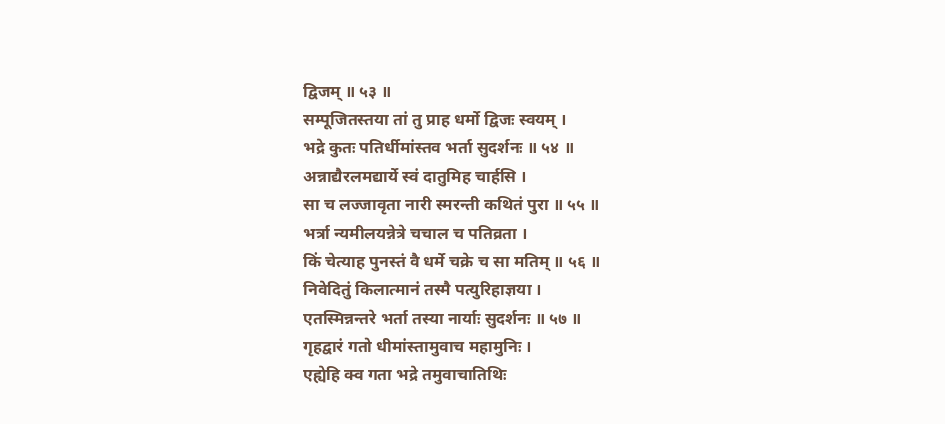द्विजम् ॥ ५३ ॥
सम्पूजितस्तया तां तु प्राह धर्मो द्विजः स्वयम् ।
भद्रे कुतः पतिर्धीमांस्तव भर्ता सुदर्शनः ॥ ५४ ॥
अन्नाद्यैरलमद्यार्ये स्वं दातुमिह चार्हसि ।
सा च लज्जावृता नारी स्मरन्ती कथितं पुरा ॥ ५५ ॥
भर्त्रा न्यमीलयन्नेत्रे चचाल च पतिव्रता ।
किं चेत्याह पुनस्तं वै धर्मे चक्रे च सा मतिम् ॥ ५६ ॥
निवेदितुं किलात्मानं तस्मै पत्युरिहाज्ञया ।
एतस्मिन्नन्तरे भर्ता तस्या नार्याः सुदर्शनः ॥ ५७ ॥
गृहद्वारं गतो धीमांस्तामुवाच महामुनिः ।
एह्येहि क्व गता भद्रे तमुवाचातिथिः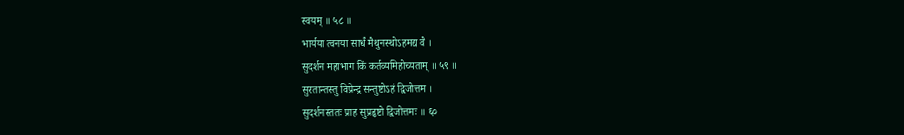स्वयम् ॥ ५८ ॥
भार्यया त्वनया सार्धं मैथुनस्थोऽहमद्य वै ।
सुदर्शन महाभाग किं कर्तव्यमिहोच्यताम् ॥ ५९ ॥
सुरतान्तस्तु विप्रेन्द्र सन्तुष्टोऽहं द्विजोत्तम ।
सुदर्शनस्ततः प्राह सुप्रहृष्टो द्विजोत्तमः ॥ ६०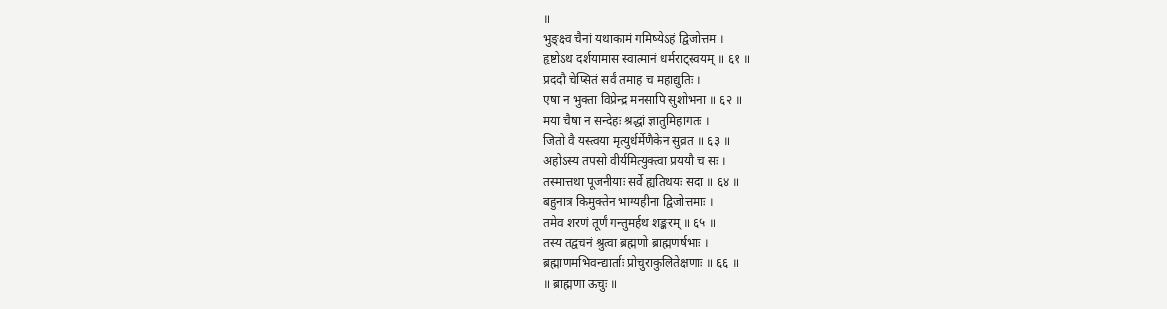॥
भुङ्क्ष्व चैनां यथाकामं गमिष्येऽहं द्विजोत्तम ।
हृष्टोऽथ दर्शयामास स्वात्मानं धर्मराट्स्वयम् ॥ ६१ ॥
प्रददौ चेप्सितं सर्वं तमाह च महाद्युतिः ।
एषा न भुक्ता विप्रेन्द्र मनसापि सुशोभना ॥ ६२ ॥
मया चैषा न सन्देहः श्रद्धां ज्ञातुमिहागतः ।
जितो वै यस्त्वया मृत्युर्धर्मेणैकेन सुव्रत ॥ ६३ ॥
अहोऽस्य तपसो वीर्यमित्युक्त्वा प्रययौ च सः ।
तस्मात्तथा पूजनीयाः सर्वे ह्यतिथयः सदा ॥ ६४ ॥
बहुनात्र किमुक्तेन भाग्यहीना द्विजोत्तमाः ।
तमेव शरणं तूर्णं गन्तुमर्हथ शङ्करम् ॥ ६५ ॥
तस्य तद्वचनं श्रुत्वा ब्रह्मणो ब्राह्मणर्षभाः ।
ब्रह्माणमभिवन्द्यार्ताः प्रोचुराकुलितेक्षणाः ॥ ६६ ॥
॥ ब्राह्मणा ऊचुः ॥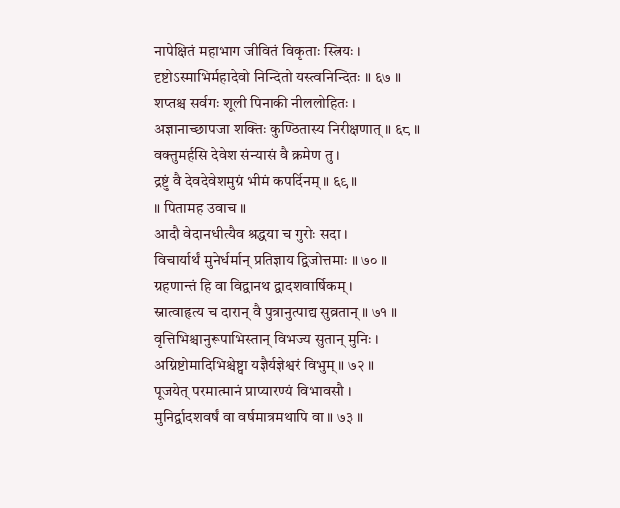नापेक्षितं महाभाग जीवितं विकृताः स्त्रियः ।
दृष्टोऽस्माभिर्महादेवो निन्दितो यस्त्वनिन्दितः ॥ ६७ ॥
शप्तश्च सर्वगः शूली पिनाकी नीललोहितः ।
अज्ञानाच्छापजा शक्तिः कुण्ठितास्य निरीक्षणात् ॥ ६८ ॥
वक्तुमर्हसि देवेश संन्यासं वै क्रमेण तु ।
द्रष्टुं वै देवदेवेशमुग्रं भीमं कपर्दिनम् ॥ ६९ ॥
॥ पितामह उवाच ॥
आदौ वेदानधीत्यैव श्रद्धया च गुरोः सदा ।
विचार्यार्थं मुनेर्धर्मान् प्रतिज्ञाय द्विजोत्तमाः ॥ ७० ॥
ग्रहणान्तं हि वा विद्वानथ द्वादशवार्षिकम् ।
स्नात्वाहृत्य च दारान् वै पुत्रानुत्पाद्य सुव्रतान् ॥ ७१ ॥
वृत्तिभिश्चानुरूपाभिस्तान् विभज्य सुतान् मुनिः ।
अग्निष्टोमादिभिश्चेष्ट्वा यज्ञैर्यज्ञेश्वरं विभुम् ॥ ७२ ॥
पूजयेत् परमात्मानं प्राप्यारण्यं विभावसौ ।
मुनिर्द्वादशवर्षं वा वर्षमात्रमथापि वा ॥ ७३ ॥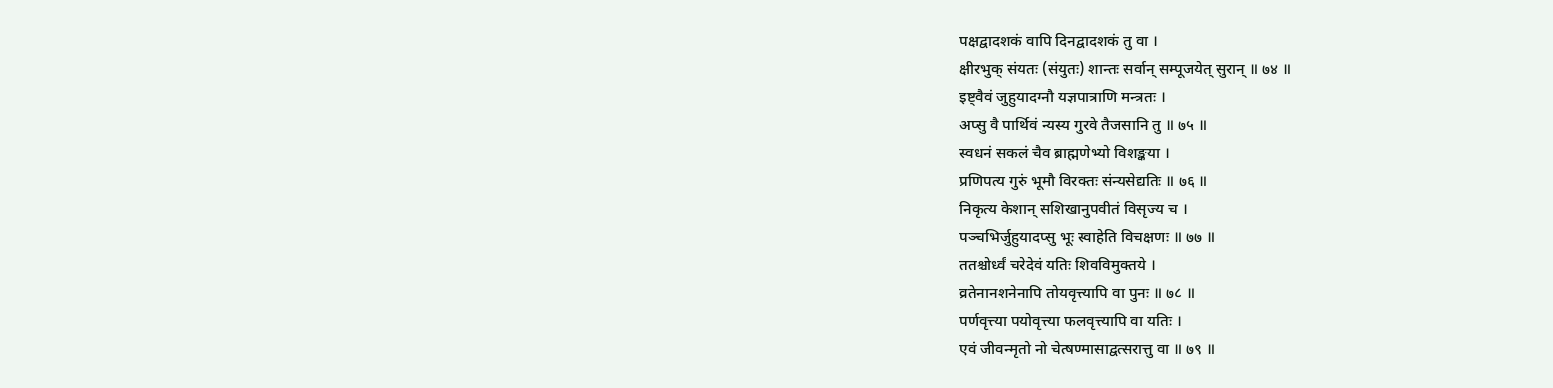पक्षद्वादशकं वापि दिनद्वादशकं तु वा ।
क्षीरभुक् संयतः (संयुतः) शान्तः सर्वान् सम्पूजयेत् सुरान् ॥ ७४ ॥
इष्ट्वैवं जुहुयादग्नौ यज्ञपात्राणि मन्त्रतः ।
अप्सु वै पार्थिवं न्यस्य गुरवे तैजसानि तु ॥ ७५ ॥
स्वधनं सकलं चैव ब्राह्मणेभ्यो विशङ्कया ।
प्रणिपत्य गुरुं भूमौ विरक्तः संन्यसेद्यतिः ॥ ७६ ॥
निकृत्य केशान् सशिखानुपवीतं विसृज्य च ।
पञ्चभिर्जुहुयादप्सु भूः स्वाहेति विचक्षणः ॥ ७७ ॥
ततश्चोर्ध्वं चरेदेवं यतिः शिवविमुक्तये ।
व्रतेनानशनेनापि तोयवृत्त्यापि वा पुनः ॥ ७८ ॥
पर्णवृत्त्या पयोवृत्त्या फलवृत्त्यापि वा यतिः ।
एवं जीवन्मृतो नो चेत्षण्मासाद्वत्सरात्तु वा ॥ ७९ ॥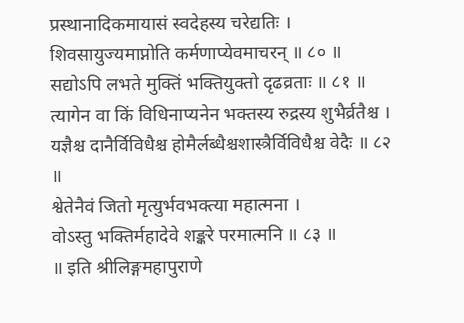प्रस्थानादिकमायासं स्वदेहस्य चरेद्यतिः ।
शिवसायुज्यमाप्नोति कर्मणाप्येवमाचरन् ॥ ८० ॥
सद्योऽपि लभते मुक्तिं भक्तियुक्तो दृढव्रताः ॥ ८१ ॥
त्यागेन वा किं विधिनाप्यनेन भक्तस्य रुद्रस्य शुभैर्व्रतैश्च ।
यज्ञैश्च दानैर्विविधैश्च होमैर्लब्धैश्चशास्त्रैर्विविधैश्च वेदैः ॥ ८२ ॥
श्वेतेनैवं जितो मृत्युर्भवभक्त्या महात्मना ।
वोऽस्तु भक्तिर्महादेवे शङ्करे परमात्मनि ॥ ८३ ॥
॥ इति श्रीलिङ्गमहापुराणे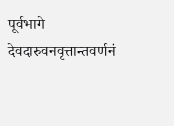पूर्वभागे देवदारुवनवृत्तान्तवर्णनं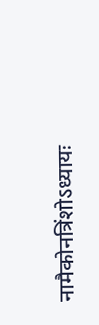नामैकोनत्रिंशोऽध्यायः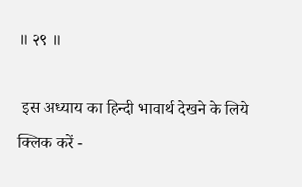॥ २९ ॥

 इस अध्याय का हिन्दी भावार्थ देखने के लिये क्लिक करें -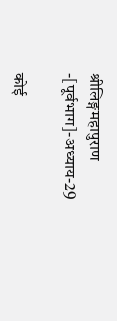श्रीलिङ्गमहापुराण -[पूर्वभाग]-अध्याय-29

कोई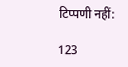टिप्पणी नहीं:

123